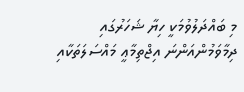މި ބައްދަލުވުމަކީ ހިޔާ ޝަހަރުގައި ދިމާވަމުންއަންނަ އިޖްތިމާޢީ މައްސަލަތަކާއި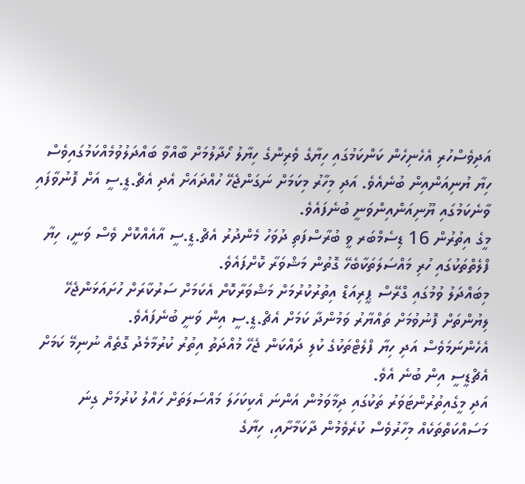އަދިވެސްހުރި އެހެނިހެން ކަންކަމުގައި ހިޔާގެ ވެރިންގެ ހިޔާލު ހޯދާލުމަށް ބާއްވާ ބައްދަލުވުމެއްކަމުގައިވެސް ހިޔާ ޔުނިއަންއިން ބުނެއެވެ. އަދި މިހާރު މިކަމަށް ނަގަންޖެހޭ ހުއްދައަށް އެދި އެޗް.ޑީ.ސީ އަށް ފޮނުވާފައި ވާނެކަމުގައި ޔޫނިއަންއިންވަނީ ބުނެފައެވެ.
މީގެ އިތުރުން 16 ޑިސެމްބަރ ވީ ބުރާސްފަތި ދުވަހު މެންދުރު އެޗް.ޑީ.ސީ އާއެއްކޮށް ވެސް ވަނީ، ހިޔާ ފްލެތްތަކުގައި ހުރި މައްސަލަތަކާބެހޭ ގޮތުން މަޝްވަރާ ކޮށްފައެވެ.
މިބައްދަލު ވުމުގައި ގްރޭސް ޕީރިއަޑް އިތުރުކުރުމަށް މަޝްވަރާކޮށް އެކަމަށް ސަރުކާރަށް ހުށައަޅަންޖެހޭ ލިޔުންތަށް ފޮނުވުމަށް ތައްޔާރު ވަމުންދާ ކަމަށް އެޗް.ޑީ.ސީ އިން ވަނީ ބުނެފައެވެ.
އެހެންނަމަވެސް އަދި ހިޔާ ފްލެޓްތަކުގެ ކުލި ދައްކަން ޖެހޭ މުއްދަތު އިތުރު ކުރުމާމެދު ގޮތެއް ނުނިމޭ ކަމަށް އެޗްޑީސީ އިން ބުނެ އެވެ.
އަދި މީގެއިތުރުންޓަވަރު ތަކުގައި ދިމާވަމުން އަންނަ އެކިކަހަލަ މައްސަލަތަށް ހައްލު ކުރުމަށް ގިނަ މަސައްކަތްތަކެއް މިހާރުވެސް ކުރެވެމުން ދާކަމާށާއި، ހިޔާގެ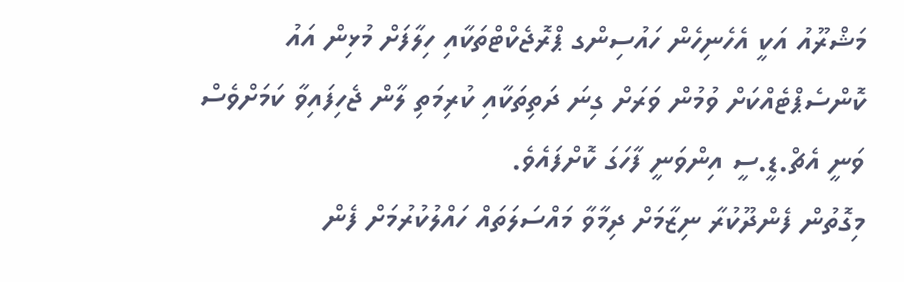މަޝްރޫއު އަކީ އެހެނިހެން ހައުސިންގ ޕްރޮޖެކްޓްތަކާއި ހިލާފަށް މުޅިން އައު ކޮންސެޕްޓެއްކަށް ވުމުން ވަރަށް ގިނަ ދަތިތަކާއި ކުރިމަތި ލާން ޖެހިފައިވާ ކަމަށްވެސް ވަނީ އެޗް.ޑީ.ސީ އިންވަނީ ފާހަގަ ކޮށްފައެވެ.
މިގޮތުން ފެންދޫކުރާ ނިޒާމަށް ދިމާވާ މައްސަލަތައް ހައްލުކުރުމަށް ފެން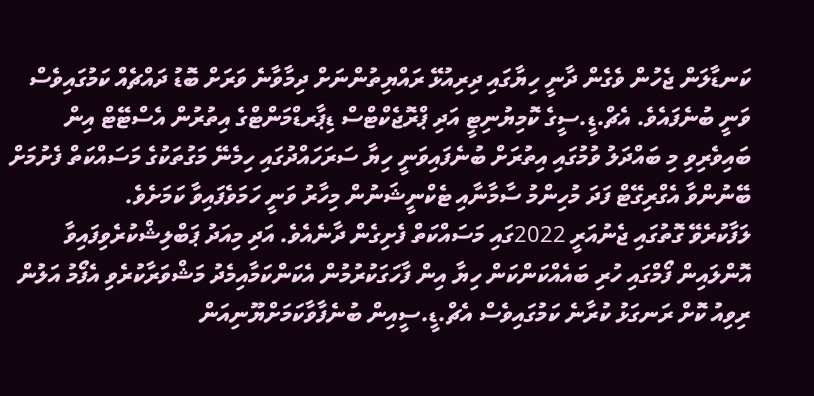ކަނޑާލަން ޖެހުން ވެގެން ދާނީ ހިޔާގައި ދިރިއުޅޭ ރައްޔިތުންނަށް ދިމާވާނެ ވަރަށް ބޮޑު ދައްޗެއް ކަމުގައިވެސް ވަނީ ބުނެފައެވެ. އެޗް.ޑީ.ސީގެ ކޮމިޔުނިޓީ އަދި ޕްރޮޖެކްޓްސް ޑިޕާރޑްމަންޓްގެ އިތުރުން އެސްޓޭޓް އިން ބައިވެރިވި މި ބައްދަލު ވުމުގައި އިތުރަށް ބުނެފައިވަނީ ހިޔާ ސަރަހައްދުގައި ހިމެނޭ މަގުތަކުގެ މަސައްކަތް ފެށުމަށް ބޭނުންވާ އެގްރިގޭޓް ފަދަ މުހިންމު ސާމާނާއި ޓެކްނީޝަނުން މިހާރު ވަނީ ހަމަވެފައިވާ ކަމަށެވެ.
ލަފާކުރެވޭ ގޮތުގައި ޖެނުއަރީ 2022ގައި މަސައްކަތް ފެށިގެން ދާނެއެވެ. އަދި މިއަދު ޕަބްލިޝްކުރެވިފައިވާ އޮންލައިން ފޯމްގައި ހުރި ބައެއްކަންކަން ހިޔާ އިން ފާހަގަކުރުމުން އެކަންކަމާއިމެދު މަޝްވަރާކުރެވި އެފޯމު އަލުން ރިވިއު ކޮށް ރަނގަޅު ކުރާނެ ކަމުގައިވެސް އެޗް.ޑީ.ސީއިން ބުނެފާވާކަމަށްޔޫނިއަން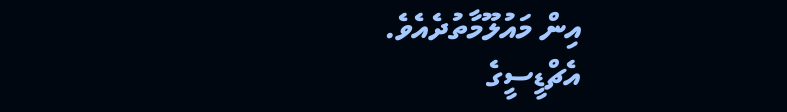އިން މައުލޫމާތުދެއެވެ.
އެޗްޑީސީގެ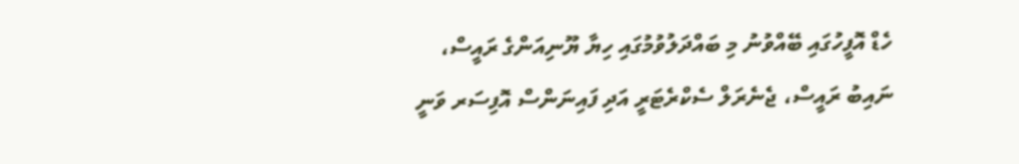ހެޑް އޮފީހުގައި ބޭއްވުނު މި ބައްދަލުވުމުގައި ހިޔާ ޔޫނިއަންގެ ރައީސް، ނައިބު ރައީސް، ޖެނެރަލް ސެކްރެޓަރީ އަދި ފައިނަންސް އޮފިސަރ ވަނީ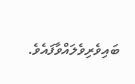ބައިވެރިވެލައްވާފައެވެ.